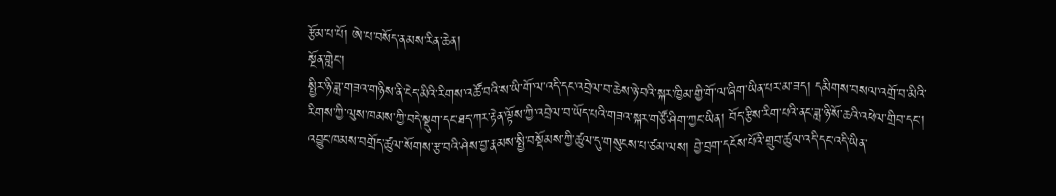རྩོམ་པ་པོ། ཨེ་པ་བསོད་ནམས་རིན་ཆེན།
སྔོན་གླེང་།
སྤྱིར་ཉི་ཟླ་གཟའ་གཉིས་ནི་ངེད་མིའི་རིགས་འཚོ་བའི་ས་ཡི་གོ་ལ་འདི་དང་འབྲེལ་བ་ཆེས་ཉེ་བའི་སྐར་ཁྱིམ་གྱི་གོ་ལ་ཞིག་ཡིན་པར་མ་ཟད། དམིགས་བསལ་འགྲོ་བ་མིའི་རིགས་ཀྱི་ལུས་ཁམས་ཀྱི་བདེ་སྡུག་དང་ཐད་ཀར་རྟེན་ལྟོས་ཀྱི་འབྲེལ་བ་ཡོད་པའི་གཟའ་སྐར་གཙོ་ཤིག་ཀྱང་ཡིན། བོད་རྩིས་རིག་པའི་ནང་ཟླ་ཉི་སོ་ཆའི་འཕེལ་གྲིབ་དང་། འབྱུང་ཁམས་བགྲོད་ཚུལ་སོགས་རྩ་བའི་ཤེས་བྱ་རྣམས་སྤྱི་བསྡོམས་ཀྱི་ཚུལ་དུ་གསུངས་པ་ཙམ་ལས། བྱེ་བྲག་དངོས་པོའི་གྲུབ་ཚུལ་འདི་དང་འདི་ཡིན་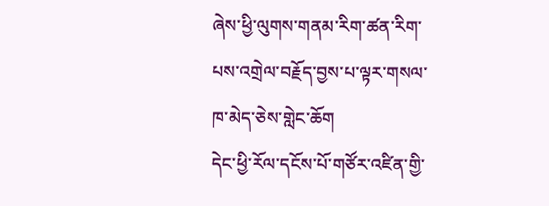ཞེས་ཕྱི་ལུགས་གནམ་རིག་ཚན་རིག་པས་འགྲེལ་བརྗོད་བྱས་པ་ལྟར་གསལ་ཁ་མེད་ཅེས་གླེང་ཆོག
དེང་ཕྱི་རོལ་དངོས་པོ་གཙོར་འཛིན་གྱི་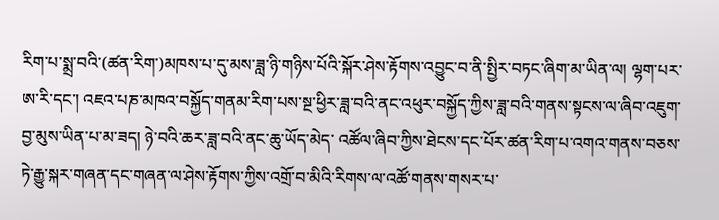རིག་པ་སྨྲ་བའི་(ཚན་རིག་)མཁས་པ་དུ་མས་ཟླ་ཉི་གཉིས་པོའི་སྐོར་ཤེས་རྟོགས་འབྱུང་བ་ནི་སྤྱིར་བཏང་ཞིག་མ་ཡིན་ལ། ལྷག་པར་ཨ་རི་དང་། འཇའ་པཎ་མཁའ་བསྐྱོད་གནམ་རིག་པས་སྔ་ཕྱིར་ཟླ་བའི་ནང་འཕུར་བསྐྱོད་ཀྱིས་ཟླ་བའི་གནས་སྟངས་ལ་ཞིབ་འཇུག་བྱ་མུས་ཡིན་པ་མ་ཟད། ཉེ་བའི་ཆར་ཟླ་བའི་ནང་ཆུ་ཡོད་མེད་ འཚོལ་ཞིབ་ཀྱིས་ཐེངས་དང་པོར་ཚན་རིག་པ་འགའ་གནས་བཅས་ཏེ་རྒྱུ་སྐར་གཞན་དང་གཞན་ལ་ཤེས་རྟོགས་ཀྱིས་འགྲོ་བ་མིའི་རིགས་ལ་འཚོ་གནས་གསར་པ་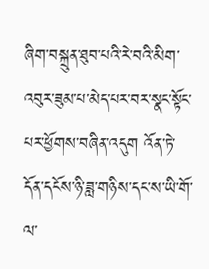ཞིག་བསྐྲུན་ཐུབ་པའི་རེ་བའི་མིག་འབུར་ཟུམ་པ་མེད་པར་བར་སྣང་སྟོང་པར་ཕྱོགས་བཞིན་འདུག འོན་ཏེ་དོན་དངོས་ཉི་ཟླ་གཉིས་དང་ས་ཡི་གོ་ལ་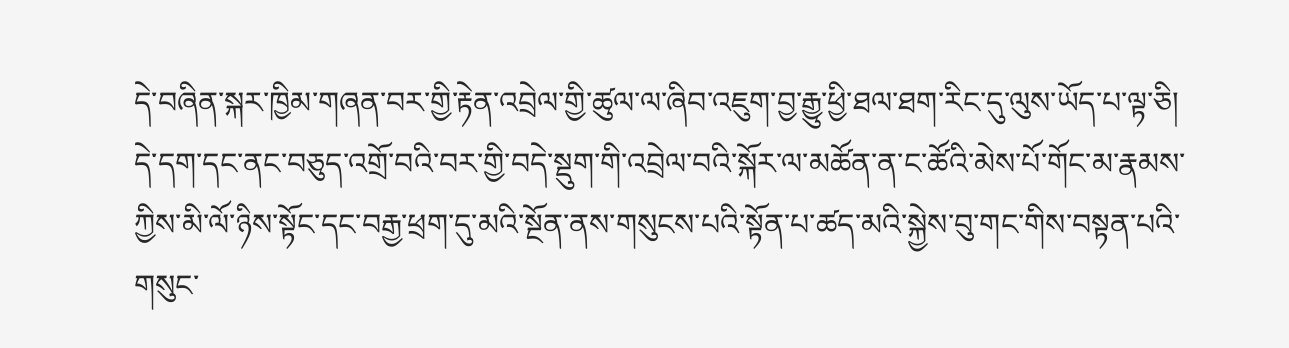དེ་བཞིན་སྐར་ཁྱིམ་གཞན་བར་གྱི་རྟེན་འབྲེལ་གྱི་ཚུལ་ལ་ཞིབ་འཇུག་བྱ་རྒྱུ་ཕྱི་ཐལ་ཐག་རིང་དུ་ལུས་ཡོད་པ་ལྟ་ཅི། དེ་དག་དང་ནང་བཅུད་འགྲོ་བའི་བར་གྱི་བདེ་སྡུག་གི་འབྲེལ་བའི་སྐོར་ལ་མཚོན་ན་ང་ཚོའི་མེས་པོ་གོང་མ་རྣམས་ཀྱིས་མི་ལོ་ཉིས་སྟོང་དང་བརྒྱ་ཕྲག་དུ་མའི་སྔོན་ནས་གསུངས་པའི་སྟོན་པ་ཚད་མའི་སྐྱེས་བུ་གང་གིས་བསྟན་པའི་གསུང་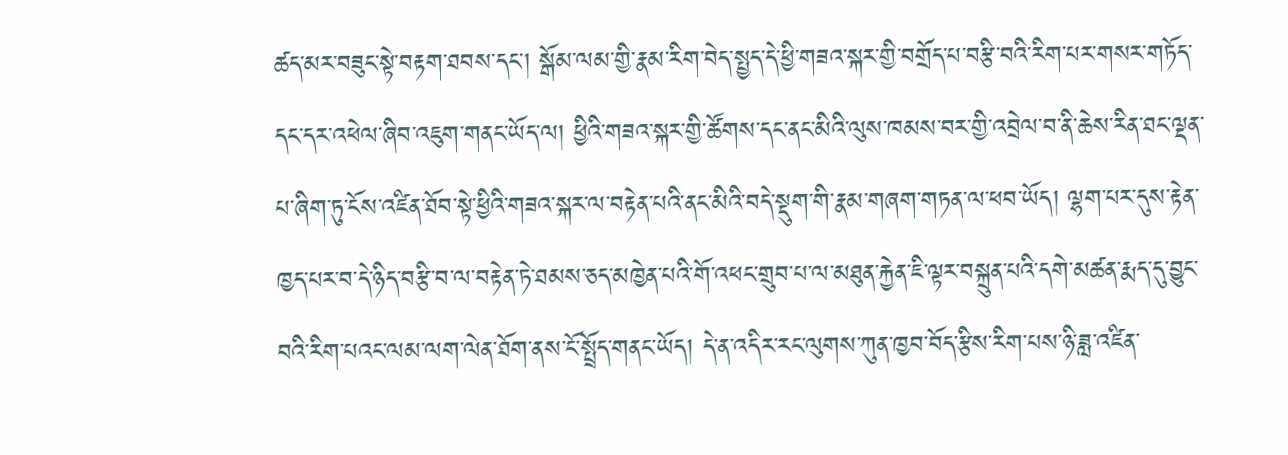ཚད་མར་བཟུང་སྟེ་བརྟག་ཐབས་དང་། སྒོམ་ལམ་གྱི་རྣམ་རིག་བེད་སྤྱད་དེ་ཕྱི་གཟའ་སྐར་གྱི་བགྲོད་པ་བརྩི་བའི་རིག་པར་གསར་གཏོད་དང་དར་འཕེལ་ཞིབ་འཇུག་གནང་ཡོད་ལ། ཕྱིའི་གཟའ་སྐར་གྱི་ཚོགས་དང་ནང་མིའི་ལུས་ཁམས་བར་གྱི་འབྲེལ་བ་ནི་ཆེས་རིན་ཐང་ལྡན་པ་ཞིག་ཏུ་ངོས་འཛིན་ཐོབ་སྟེ་ཕྱིའི་གཟའ་སྐར་ལ་བརྟེན་པའི་ནང་མིའི་བདེ་སྡུག་གི་རྣམ་གཞག་གཏན་ལ་ཕབ་ཡོད། ལྷག་པར་དུས་རྟེན་ཁྱད་པར་བ་དེ་ཉིད་བརྩི་བ་ལ་བརྟེན་ཏེ་ཐམས་ཅད་མཁྱེན་པའི་གོ་འཕང་གྲུབ་པ་ལ་མཐུན་རྐྱེན་ཇི་ལྟར་བསྐྲུན་པའི་དགེ་མཚན་རྨད་དུ་བྱུང་བའི་རིག་པའང་ལམ་ལག་ལེན་ཐོག་ནས་ངོ་སྤྲོད་གནང་ཡོད། དེ་ན་འདིར་རང་ལུགས་ཀུན་ཁྱབ་བོད་རྩིས་རིག་པས་ཉི་ཟླ་འཛིན་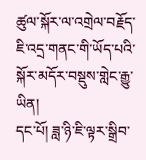ཚུལ་སྐོར་ལ་འགྲེལ་བརྗོད་ཇི་འདྲ་གནང་གི་ཡོད་པའི་སྐོར་མདོར་བསྡུས་གླེང་རྒྱུ་ཡིན།
དང་པོ། ཟླ་ཉི་ཇི་ལྟར་སྒྲིབ་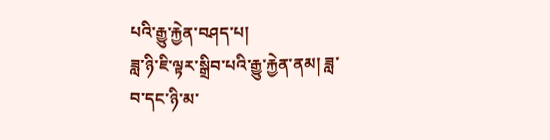པའི་རྒྱུ་རྐྱེན་བཤད་པ།
ཟླ་ཉི་ཇི་ལྟར་སྒྲིབ་པའི་རྒྱུ་རྐྱེན་ནམ། ཟླ་བ་དང་ཉི་མ་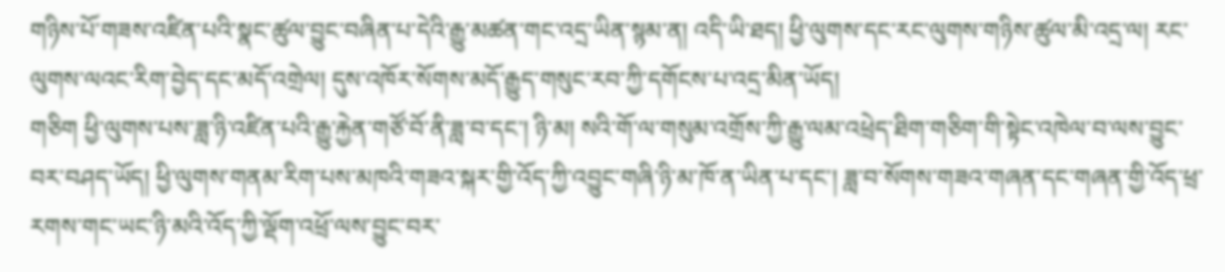གཉིས་པོ་གཟས་འཛིན་པའི་སྣང་ཚུལ་བྱུང་བཞིན་པ་དེའི་རྒྱུ་མཚན་གང་འདྲ་ཡིན་སྙམ་ན། འདི་ཡི་ཐད། ཕྱི་ལུགས་དང་རང་ལུགས་གཉིས་ཚུལ་མི་འདྲ་ལ། རང་ལུགས་ལའང་རིག་བྱེད་དང་མདོ་འགྲེལ། དུས་འཁོར་སོགས་མདོ་རྒྱུད་གསུང་རབ་ཀྱི་དགོངས་པ་འདྲ་མིན་ཡོད།
གཅིག ཕྱི་ལུགས་པས་ཟླ་ཉི་འཛིན་པའི་རྒྱུ་རྐྱེན་གཙོ་བོ་ནི་ཟླ་བ་དང་། ཉི་མ། སའི་གོ་ལ་གསུམ་འགྲོས་ཀྱི་རྒྱུ་ལམ་འཕྲེད་ཐིག་གཅིག་གི་སྟེང་འཁེལ་བ་ལས་བྱུང་བར་བཤད་ཡོད། ཕྱི་ལུགས་གནམ་རིག་པས་མཁའི་གཟའ་སྐར་གྱི་འོད་ཀྱི་འབྱུང་གཞི་ཉི་མ་ཁོ་ན་ཡིན་པ་དང་། ཟླ་བ་སོགས་གཟའ་གཞན་དང་གཞན་གྱི་འོད་ཕྲ་རགས་གང་ཡང་ཉི་མའི་འོད་ཀྱི་ལྡོག་འཕྲོ་ལས་བྱུང་བར་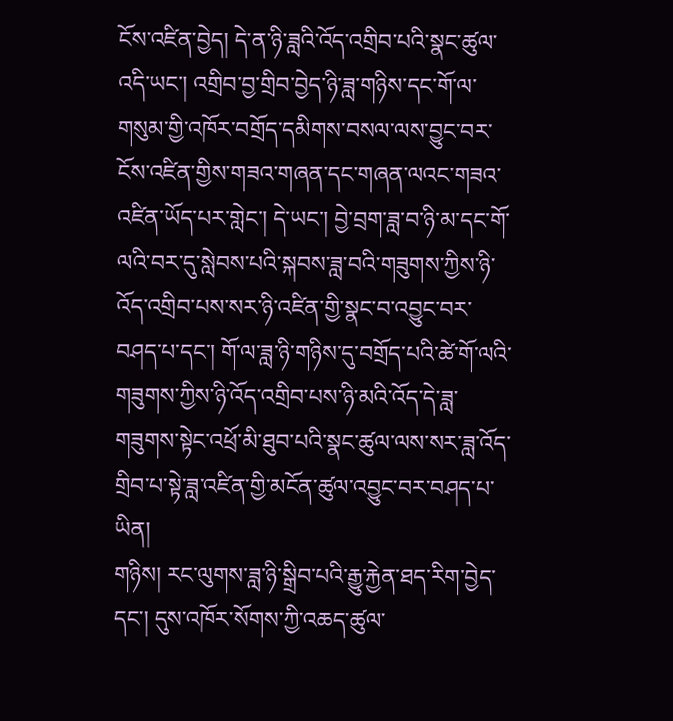ངོས་འཛིན་བྱེད། དེ་ན་ཉི་ཟླའི་འོད་འགྲིབ་པའི་སྣང་ཚུལ་འདི་ཡང་། འགྲིབ་བྱ་གྲིབ་བྱེད་ཉི་ཟླ་གཉིས་དང་གོ་ལ་གསུམ་གྱི་འཁོར་བགྲོད་དམིགས་བསལ་ལས་བྱུང་བར་ངོས་འཛིན་གྱིས་གཟའ་གཞན་དང་གཞན་ལའང་གཟའ་འཛིན་ཡོད་པར་གླེང་། དེ་ཡང་། བྱེ་བྲག་ཟླ་བ་ཉི་མ་དང་གོ་ལའི་བར་དུ་སླེབས་པའི་སྐབས་ཟླ་བའི་གཟུགས་ཀྱིས་ཉི་འོད་འགྲིབ་པས་སར་ཉི་འཛིན་གྱི་སྣང་བ་འབྱུང་བར་བཤད་པ་དང་། གོ་ལ་ཟླ་ཉི་གཉིས་དུ་བགྲོད་པའི་ཚེ་གོ་ལའི་གཟུགས་ཀྱིས་ཉི་འོད་འགྲིབ་པས་ཉི་མའི་འོད་དེ་ཟླ་གཟུགས་སྟེང་འཕྲོ་མི་ཐུབ་པའི་སྣང་ཚུལ་ལས་སར་ཟླ་འོད་གྲིབ་པ་སྟེ་ཟླ་འཛིན་གྱི་མངོན་ཚུལ་འབྱུང་བར་བཤད་པ་ཡིན།
གཉིས། རང་ལུགས་ཟླ་ཉི་སྒྲིབ་པའི་རྒྱུ་རྐྱེན་ཐད་རིག་བྱེད་དང་། དུས་འཁོར་སོགས་ཀྱི་འཆད་ཚུལ་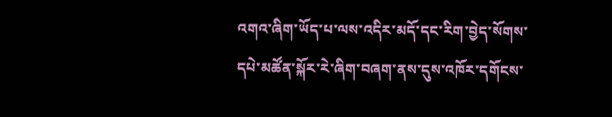འགའ་ཞིག་ཡོད་པ་ལས་འདིར་མདོ་དང་རིག་བྱེད་སོགས་དཔེ་མཚོན་སྐོར་རེ་ཞིག་བཞག་ནས་དུས་འཁོར་དགོངས་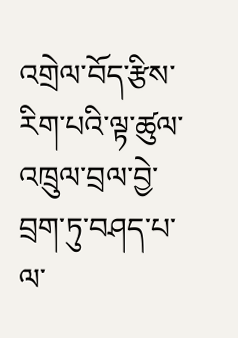འགྲེལ་བོད་རྩིས་རིག་པའི་ལྟ་ཚུལ་འཁྲུལ་བྲལ་བྱེ་བྲག་ཏུ་བཤད་པ་ལ་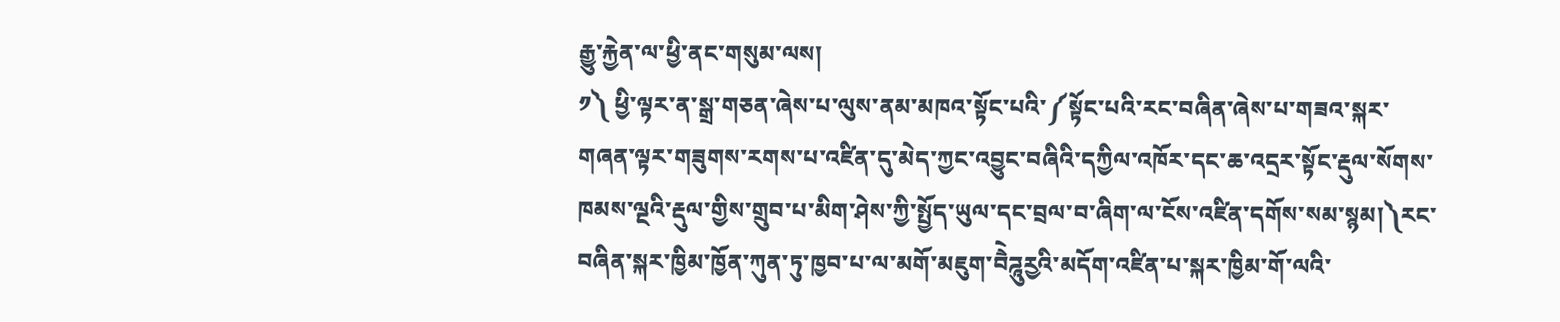རྒྱུ་རྐྱེན་ལ་ཕྱི་ནང་གསུམ་ལས།
༡༽ ཕྱི་ལྟར་ན་སྒྲ་གཅན་ཞེས་པ་ལུས་ནམ་མཁའ་སྟོང་པའི་༼སྟོང་པའི་རང་བཞིན་ཞེས་པ་གཟའ་སྐར་གཞན་ལྟར་གཟུགས་རགས་པ་འཛིན་དུ་མེད་ཀྱང་འབྱུང་བཞིའི་དཀྱིལ་འཁོར་དང་ཆ་འདྲར་སྟོང་རྡུལ་སོགས་ཁམས་ལྔའི་རྡུལ་གྱིས་གྲུབ་པ་མིག་ཤེས་ཀྱི་སྤྱོད་ཡུལ་དང་བྲལ་བ་ཞིག་ལ་ངོས་འཛིན་དགོས་སམ་སྙམ།༽རང་བཞིན་སྐར་ཁྱིམ་ཁྱོན་ཀུན་ཏུ་ཁྱབ་པ་ལ་མགོ་མཇུག་བཻེཌཱུརྱའི་མདོག་འཛིན་པ་སྐར་ཁྱིམ་གོ་ལའི་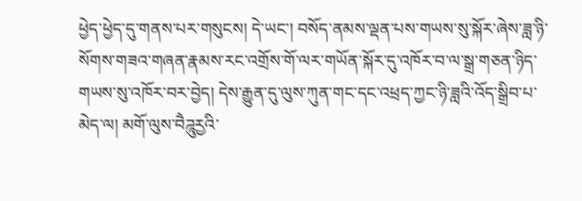ཕྱེད་ཕྱེད་དུ་གནས་པར་གསུངས། དེ་ཡང་། བསོད་ནམས་ལྡན་པས་གཡས་སུ་སྐོར་ཞེས་ཟླ་ཉི་སོགས་གཟའ་གཞན་རྣམས་རང་འགྲོས་གོ་ལར་གཡོན་སྐོར་དུ་འཁོར་བ་ལ་སྒྲ་གཅན་ཉིད་གཡས་སུ་འཁོར་བར་བྱེད། དེས་རྒྱུན་དུ་ལུས་ཀུན་གང་དང་འཕྲད་ཀྱང་ཉི་ཟླའི་འོད་སྒྲིབ་པ་མེད་ལ། མགོ་ལུས་བཻཌཱུརྱའི་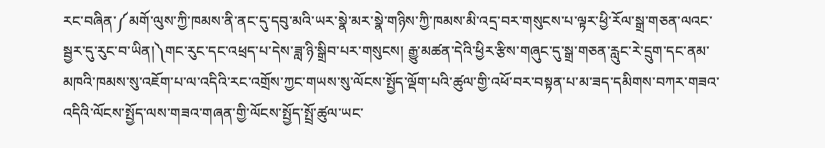རང་བཞིན་༼མགོ་ལུས་ཀྱི་ཁམས་ནི་ནང་དུ་དབུ་མའི་ཡར་སྣེ་མར་སྣེ་གཉིས་ཀྱི་ཁམས་མི་འདྲ་བར་གསུངས་པ་ལྟར་ཕྱི་རོལ་སྒྲ་གཅན་ལའང་སྦྱར་དུ་རུང་བ་ཡིན།༽གང་རུང་དང་འཕྲད་པ་དེས་ཟླ་ཉི་སྒྲིབ་པར་གསུངས། རྒྱུ་མཚན་དེའི་ཕྱིར་རྩིས་གཞུང་དུ་སྒྲ་གཅན་རླུང་རེ་དྲུག་དང་ནམ་མཁའི་ཁམས་སུ་འཇོག་པ་ལ་འདིའི་རང་འགྲོས་ཀྱང་གཡས་སུ་ལོངས་སྤྱོད་ལྡོག་པའི་ཚུལ་གྱི་འཕོ་བར་བསྟན་པ་མ་ཟད་དམིགས་བཀར་གཟའ་འདིའི་ལོངས་སྤྱོད་ལས་གཟའ་གཞན་གྱི་ལོངས་སྤྱོད་སྤྲོ་ཚུལ་ཡང་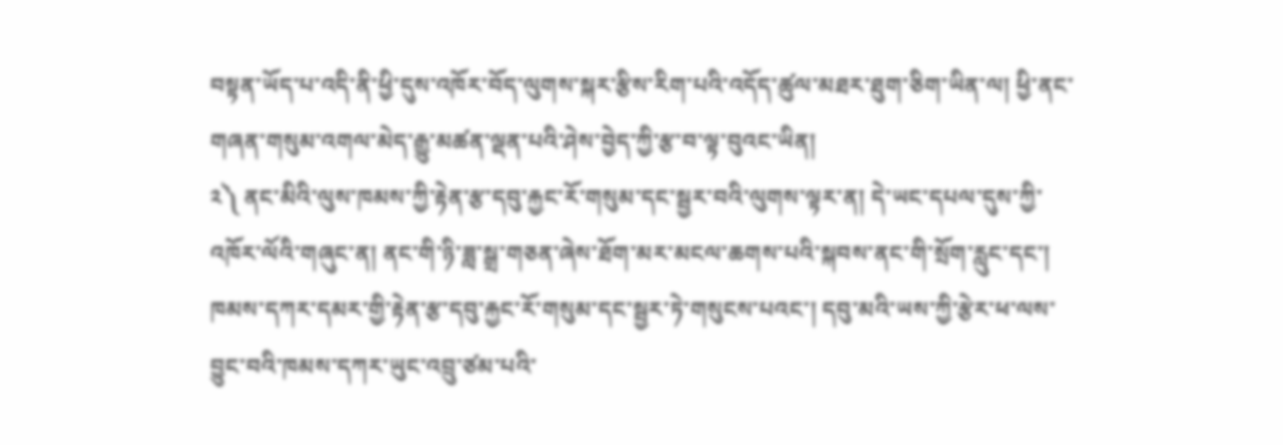བསྟན་ཡོད་པ་འདི་ནི་ཕྱི་དུས་འཁོར་བོད་ལུགས་སྐར་རྩིས་རིག་པའི་འདོད་ཚུལ་མཐར་ཐུག་ཅིག་ཡིན་ལ། ཕྱི་ནང་གཞན་གསུམ་འགལ་མེད་རྒྱུ་མཚན་ལྡན་པའི་ཤེས་བྱེད་ཀྱི་རྩ་བ་ལྟ་བུའང་ཡིན།
༢༽ ནང་མིའི་ལུས་ཁམས་ཀྱི་རྟེན་རྩ་དབུ་རྐྱང་རོ་གསུམ་དང་སྦྱར་བའི་ལུགས་ལྟར་ན། དེ་ཡང་དཔལ་དུས་ཀྱི་འཁོར་ལོའི་གཞུང་ན། ནང་གི་ཉི་ཟླ་སྒྲ་གཅན་ཞེས་ཐོག་མར་མངལ་ཆགས་པའི་སྐབས་ནང་གི་སྲོག་རླུང་དང་། ཁམས་དཀར་དམར་གྱི་རྟེན་རྩ་དབུ་རྐྱང་རོ་གསུམ་དང་སྦྱར་ཏེ་གསུངས་པའང་། དབུ་མའི་ཡས་ཀྱི་རྩེར་ཕ་ལས་བྱུང་བའི་ཁམས་དཀར་ཡུང་འབྲུ་ཙམ་པའི་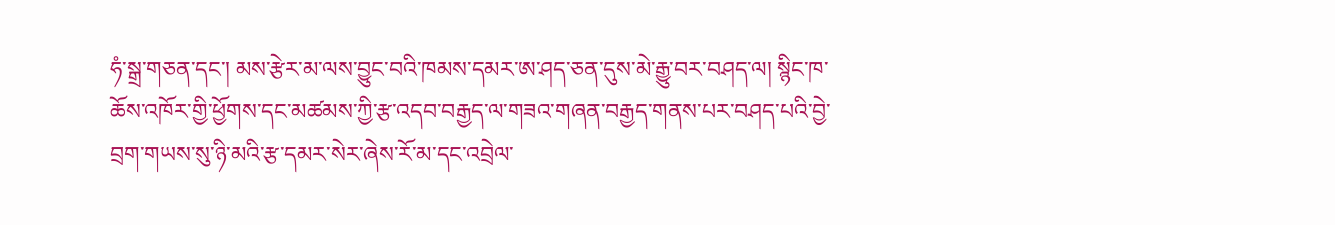ཧཾ་སྒྲ་གཅན་དང་། མས་རྩེར་མ་ལས་བྱུང་བའི་ཁམས་དམར་ཨ་ཤད་ཅན་དུས་མེ་རྒྱུ་བར་བཤད་ལ། སྙིང་ཁ་ཆོས་འཁོར་གྱི་ཕྱོགས་དང་མཚམས་ཀྱི་རྩ་འདབ་བརྒྱད་ལ་གཟའ་གཞན་བརྒྱད་གནས་པར་བཤད་པའི་བྱེ་བྲག་གཡས་སུ་ཉི་མའི་རྩ་དམར་སེར་ཞེས་རོ་མ་དང་འབྲེལ་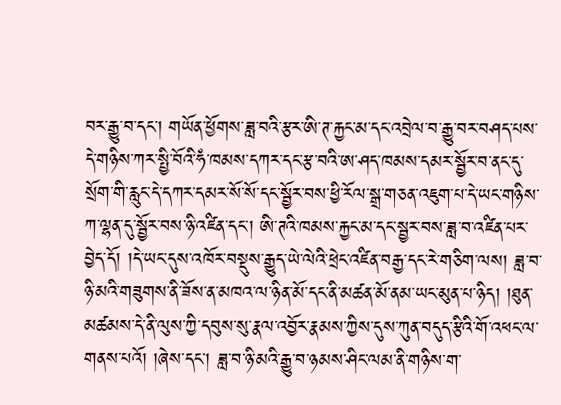བར་རྒྱུ་བ་དང་། གཡོན་ཕྱོགས་ཟླ་བའི་རྩར་ཨི་ཊ་རྐྱང་མ་དང་འབྲེལ་བ་རྒྱུ་བར་བཤད་པས་དེ་གཉིས་ཀར་སྤྱི་བོའི་ཧཾ་ཁམས་དཀར་དང་རྩ་བའི་ཨ་ཤད་ཁམས་དམར་སྦྱོར་བ་ནང་དུ་སྲོག་གི་རླུང་དེ་དཀར་དམར་སོ་སོ་དང་སྦྱོར་བས་ཕྱི་རོལ་སྒྲ་གཅན་འཇུག་པ་དེ་ཡང་གཉིས་ཀ་ལྷན་དུ་སྦྱོར་བས་ཉི་འཛིན་དང་། ཨི་ཊའི་ཁམས་རྐྱང་མ་དང་སྦྱར་བས་ཟླ་བ་འཛིན་པར་བྱེད་དོ། །དེ་ཡང་དུས་འཁོར་བསྡུས་རྒྱུད་ཡེ་ལེའི་ཕྲེང་འཛིན་བརྒྱ་དང་རེ་གཅིག་ལས། ཟླ་བ་ཉི་མའི་གཟུགས་ནི་ཟོས་ན་མཁའ་ལ་ཉིན་མོ་དང་ནི་མཚན་མོ་ནམ་ཡང་མུན་པ་ཉིད། །ཐུན་མཚམས་དེ་ནི་ལུས་ཀྱི་དབུས་སུ་རྣལ་འབྱོར་རྣམས་ཀྱིས་དུས་ཀུན་བདུད་རྩིའི་གོ་འཕང་ལ་གནས་པའོ། །ཞེས་དང་། ཟླ་བ་ཉི་མའི་རྒྱུ་བ་ཉམས་ཤིང་ལམ་ནི་གཉིས་ག་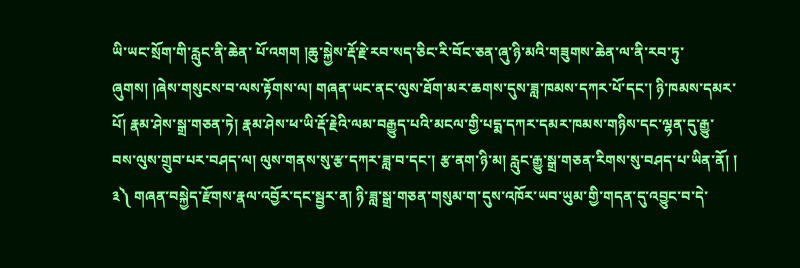ཡི་ཡང་སྲོག་གི་རླུང་ནི་ཆེན་ པོ་འགག །ཆུ་སྐྱེས་རྡོ་རྗེ་རབ་སད་ཅིང་རི་བོང་ཅན་ཞུ་ཉི་མའི་གཟུགས་ཆེན་ལ་ནི་རབ་ཏུ་ཞུགས། །ཞེས་གསུངས་བ་ལས་རྟོགས་ལ། གཞན་ཡང་ནང་ལུས་ཐོག་མར་ཆགས་དུས་ཟླ་ཁམས་དཀར་པོ་དང་། ཉི་ཁམས་དམར་པོ། རྣམ་ཤེས་སྒྲ་གཅན་ཏེ། རྣམ་ཤེས་ཕ་ཡི་རྡོ་རྗེའི་ལམ་བརྒྱུད་པའི་མངལ་གྱི་པདྨ་དཀར་དམར་ཁམས་གཉིས་དང་ལྷན་དུ་རྒྱུ་བས་ལུས་གྲུབ་པར་བཤད་ལ། ལུས་གནས་སུ་རྩ་དཀར་ཟླ་བ་དང་། རྩ་ནག་ཉི་མ། རླུང་རྒྱུ་སྒྲ་གཅན་རིགས་སུ་བཤད་པ་ཡིན་ནོ། །
༣༽ གཞན་བསྐྱེད་རྫོགས་རྣལ་འབྱོར་དང་སྦྱར་ན། ཉི་ཟླ་སྒྲ་གཅན་གསུམ་ག་དུས་འཁོར་ཡབ་ཡུམ་གྱི་གདན་དུ་འབྱུང་བ་དེ་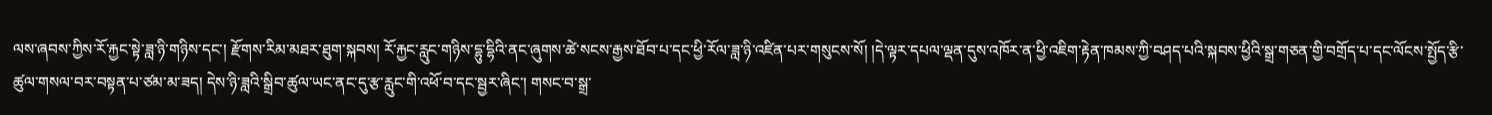ལས་ཞབས་ཀྱིས་རོ་རྐྱང་སྟེ་ཟླ་ཉི་གཉིས་དང་། རྫོགས་རིམ་མཐར་ཐུག་སྐབས། རོ་རྐྱང་རླུང་གཉིས་དྷུ་དྷིའི་ནང་ཞུགས་ཚེ་སངས་རྒྱས་ཐོབ་པ་དང་ཕྱི་རོལ་ཟླ་ཉི་འཛིན་པར་གསུངས་སོ། །དེ་ལྟར་དཔལ་ལྡན་དུས་འཁོར་ན་ཕྱི་འཇིག་རྟེན་ཁམས་ཀྱི་བཤད་པའི་སྐབས་ཕྱིའི་སྒྲ་གཅན་གྱི་བགྲོད་པ་དང་ལོངས་སྤྱོད་རྩི་ཚུལ་གསལ་བར་བསྟན་པ་ཙམ་མ་ཟད། དེས་ཉི་ཟླའི་སྒྲིབ་ཚུལ་ཡང་ནང་དུ་རྩ་རླུང་གི་འཕོ་བ་དང་སྦྱར་ཞིང་། གསང་བ་སྒྲ་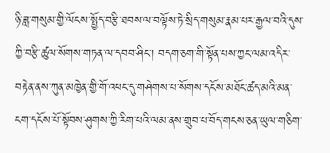ཉི་ཟླ་གསུམ་གྱི་ལོངས་སྤྱོད་བརྩི་ཐབས་ལ་བལྟོས་ཏེ་སྲིད་གསུམ་རྣམ་པར་རྒྱལ་བའི་དུས་ཀྱི་བརྩི་ཚུལ་སོགས་གཏན་ལ་དབབ་ཤིང་། བདག་ཅག་གི་སྟོན་པས་ཀྱང་ལམ་འདིར་བརྟེན་ནས་ཀུན་མཁྱེན་གྱི་གོ་འཕང་དུ་གཤེགས་པ་སོགས་དངོས་མཐོང་ཚད་མའི་མན་ངག་དངོས་པོ་སྟོབས་ཤུགས་ཀྱི་རིག་པའི་ལམ་ནས་གྲུབ་པ་བོད་གངས་ཅན་ཡུལ་གཅིག་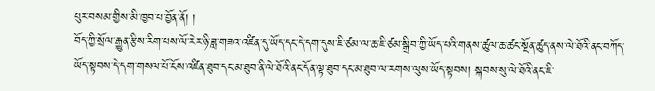པུར་བསམ་གྱིས་མི་ཁྱབ་པ་བྱོན་ནོ། །
བོད་ཀྱི་སྲོལ་རྒྱུན་རྩིས་རིག་པས་ལོ་རེར་ཉི་ཟླ་གཟའ་འཛིན་དུ་ཡོད་དང་དེ་དག་དུས་ཇི་ཙམ་ལ་ཆ་ཇི་ཙམ་སྒྲིབ་ཀྱི་ཡོད་པའི་གནས་ཚུལ་ཆ་ཚང་སྔོན་ཚུད་ནས་ལེ་ཐོའི་ནང་བཀོད་ཡོད་སྟབས་དེ་དག་གསལ་པོ་ངོས་འཛིན་ཐུབ་དང་མ་ཐུབ་ནི་ལེ་ཐོའི་ནང་དོན་ལྟ་ཐུབ་དང་མ་ཐུབ་ལ་རགས་ལུས་ཡོད་སྟབས། སྐབས་སུ་ལེ་ཐོའི་ནང་ཇི་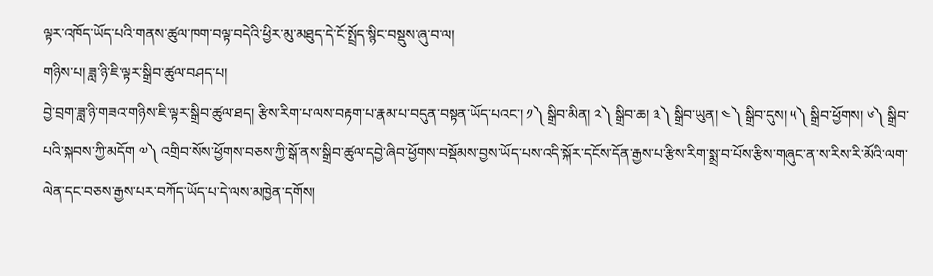ལྟར་འཁོད་ཡོད་པའི་གནས་ཚུལ་ཁག་བལྟ་བདེའི་ཕྱིར་མུ་མཐུད་དེ་ངོ་སྤྲོད་སྙིང་བསྡུས་ཞུ་བ་ལ།
གཉིས་པ། ཟླ་ཉི་ཇི་ལྟར་སྒྲིབ་ཚུལ་བཤད་པ།
བྱེ་བྲག་ཟླ་ཉི་གཟའ་གཉིས་ཇི་ལྟར་སྒྲིབ་ཚུལ་ཐད། རྩིས་རིག་པ་ལས་བརྟག་པ་རྣམ་པ་བདུན་བསྟན་ཡོད་པའང་། ༡༽ སྒྲིབ་མིན། ༢༽ སྒྲིབ་ཆ། ༣༽ སྒྲིབ་ཡུན། ༤༽ སྒྲིབ་དུས། ༥༽ སྒྲིབ་ཕྱོགས། ༦༽ སྒྲིབ་པའི་སྐབས་ཀྱི་མདོག ༧༽ འགྲིབ་སོས་ཕྱོགས་བཅས་ཀྱི་སྒོ་ནས་སྒྲིབ་ཚུལ་དབྱེ་ཞིབ་ཕྱོགས་བསྡོམས་བྱས་ཡོད་པས་འདི་སྐོར་དངོས་དོན་རྒྱས་པ་རྩིས་རིག་སྨྲ་བ་པོས་རྩིས་གཞུང་ན་ས་རིས་རི་མོའི་ལག་ལེན་དང་བཅས་རྒྱས་པར་བཀོད་ཡོད་པ་དེ་ལས་མཁྱེན་དགོས།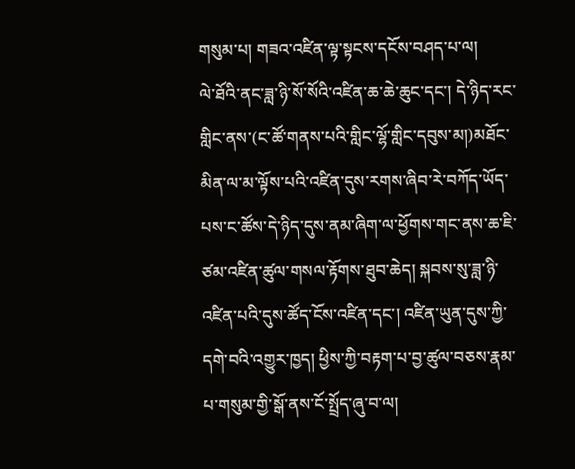གསུམ་པ། གཟའ་འཛིན་ལྟ་སྟངས་དངོས་བཤད་པ་ལ།
ལེ་ཐོའི་ནང་ཟླ་ཉི་སོ་སོའི་འཛིན་ཆ་ཆེ་ཆུང་དང་། དེ་ཉིད་རང་གླིང་ནས་(ང་ཚོ་གནས་པའི་གླིང་ལྷོ་གླིང་དབུས་མ།)མཐོང་མིན་ལ་མ་ལྟོས་པའི་འཛིན་དུས་རགས་ཞིབ་རེ་བཀོད་ཡོད་པས་ང་ཚོས་དེ་ཉིད་དུས་ནམ་ཞིག་ལ་ཕྱོགས་གང་ནས་ཆ་ཇི་ཙམ་འཛིན་ཚུལ་གསལ་རྟོགས་ཐུབ་ཆེད། སྐབས་སུ་ཟླ་ཉི་འཛིན་པའི་དུས་ཚོད་ངོས་འཛིན་དང་། འཛིན་ཡུན་དུས་ཀྱི་དགེ་བའི་འགྱུར་ཁྱད། ཕྱིས་ཀྱི་བརྟག་པ་བྱ་ཚུལ་བཅས་རྣམ་པ་གསུམ་གྱི་སྒོ་ནས་ངོ་སྤྲོད་ཞུ་བ་ལ།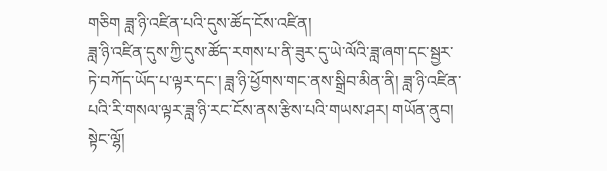གཅིག ཟླ་ཉི་འཛིན་པའི་དུས་ཚོད་ངོས་འཛིན།
ཟླ་ཉི་འཛིན་དུས་ཀྱི་དུས་ཚོད་རགས་པ་ནི་ཟུར་དུ་ཡེ་ལོའི་ཟླ་ཞག་དང་སྦྱར་ཏེ་བཀོད་ཡོད་པ་ལྟར་དང་། ཟླ་ཉི་ཕྱོགས་གང་ནས་སྒྲིབ་མིན་ནི། ཟླ་ཉི་འཛིན་པའི་རི་གསལ་ལྟར་ཟླ་ཉི་རང་ངོས་ནས་རྩིས་པའི་གཡས་ཤར། གཡོན་ནུབ། སྟེང་ལྷོ།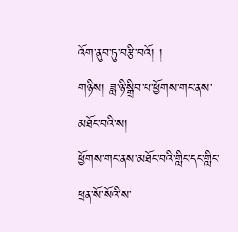འོག་ནུབ་ཏུ་བརྩི་བའོ། །
གཉིས། ཟླ་ཉི་སྒྲིབ་པ་ཕྱོགས་གང་ནས་མཐོང་བའི་ས།
ཕྱོགས་གང་ནས་མཐོང་བའི་གླིང་དང་གླིང་ཕྲན་སོ་སོའི་ས་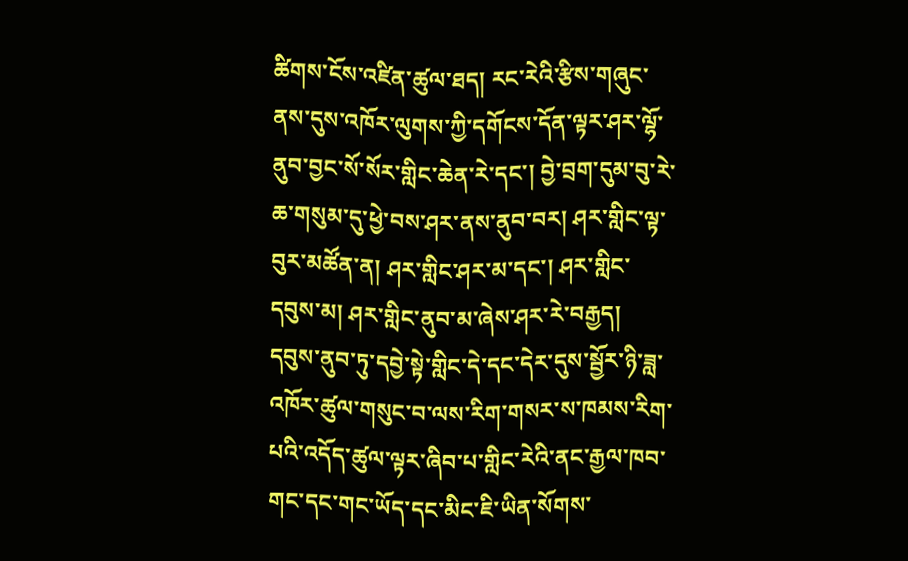ཚིགས་ངོས་འཛིན་ཚུལ་ཐད། རང་རེའི་རྩིས་གཞུང་ནས་དུས་འཁོར་ལུགས་ཀྱི་དགོངས་དོན་ལྟར་ཤར་ལྷོ་ནུབ་བྱང་སོ་སོར་གླིང་ཆེན་རེ་དང་། བྱེ་བྲག་དུམ་བུ་རེ་ཆ་གསུམ་དུ་ཕྱེ་བས་ཤར་ནས་ནུབ་བར། ཤར་གླིང་ལྟ་བུར་མཚོན་ན། ཤར་གླིང་ཤར་མ་དང་། ཤར་གླིང་དབུས་མ། ཤར་གླིང་ནུབ་མ་ཞེས་ཤར་རེ་བརྒྱད། དབུས་ནུབ་ཏུ་དབྱེ་སྟེ་གླིང་དེ་དང་དེར་དུས་སྦྱོར་ཉི་ཟླ་འཁོར་ཚུལ་གསུང་བ་ལས་རིག་གསར་ས་ཁམས་རིག་པའི་འདོད་ཚུལ་ལྟར་ཞིབ་པ་གླིང་རེའི་ནང་རྒྱལ་ཁབ་གང་དང་གང་ཡོད་དང་མིང་ཇི་ཡིན་སོགས་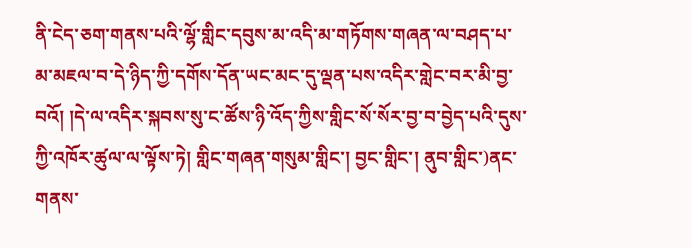ནི་ངེད་ཅག་གནས་པའི་ལྷོ་གླིང་དབུས་མ་འདི་མ་གཏོགས་གཞན་ལ་བཤད་པ་མ་མཇལ་བ་དེ་ཉིད་ཀྱི་དགོས་དོན་ཡང་མང་དུ་ལྡན་པས་འདིར་གླེང་བར་མི་བྱ་བའོ། །དེ་ལ་འདིར་སྐབས་སུ་ང་ཚོས་ཉི་འོད་ཀྱིས་གླིང་སོ་སོར་བྱ་བ་བྱེད་པའི་དུས་ཀྱི་འཁོར་ཚུལ་ལ་ལྟོས་ཏེ། གླིང་གཞན་གསུམ་གླིང་། བྱང་གླིང་། ནུབ་གླིང་)ནང་གནས་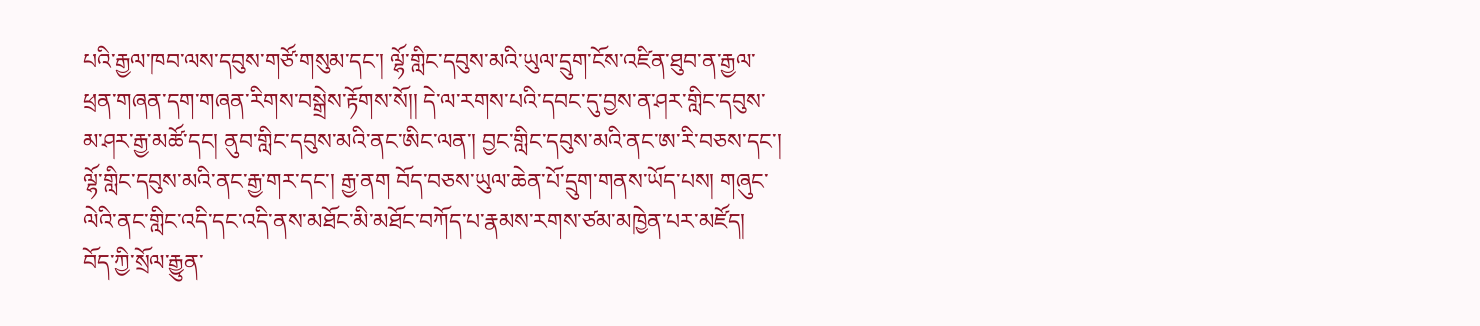པའི་རྒྱལ་ཁབ་ལས་དབུས་གཙོ་གསུམ་དང་། ལྷོ་གླིང་དབུས་མའི་ཡུལ་དྲུག་ངོས་འཛིན་ཐུབ་ན་རྒྱལ་ཕྲན་གཞན་དག་གཞན་རིགས་བསྒྲེས་རྟོགས་སོ།། དེ་ལ་རགས་པའི་དབང་དུ་བྱས་ན་ཤར་གླིང་དབུས་མ་ཤར་རྒྱ་མཚོ་དང། ནུབ་གླིང་དབུས་མའི་ནང་ཨིང་ལན་། བྱང་གླིང་དབུས་མའི་ནང་ཨ་རི་བཅས་དང་། ལྷོ་གླིང་དབུས་མའི་ནང་རྒྱ་གར་དང་། རྒྱ་ནག བོད་བཅས་ཡུལ་ཆེན་པོ་དྲུག་གནས་ཡོད་པས། གཞུང་ལེའི་ནང་གླིང་འདི་དང་འདི་ནས་མཐོང་མི་མཐོང་བཀོད་པ་རྣམས་རགས་ཙམ་མཁྱེན་པར་མཛོད།
བོད་ཀྱི་སྲོལ་རྒྱུན་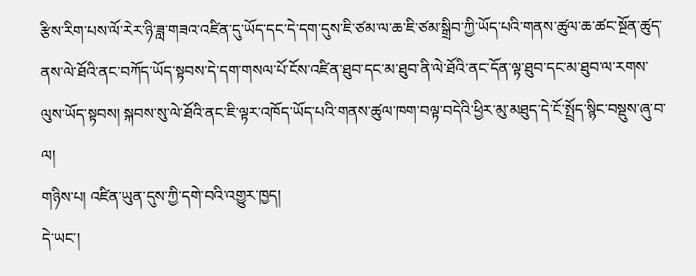རྩིས་རིག་པས་ལོ་རེར་ཉི་ཟླ་གཟའ་འཛིན་དུ་ཡོད་དང་དེ་དག་དུས་ཇི་ཙམ་ལ་ཆ་ཇི་ཙམ་སྒྲིབ་ཀྱི་ཡོད་པའི་གནས་ཚུལ་ཆ་ཚང་སྔོན་ཚུད་ནས་ལེ་ཐོའི་ནང་བཀོད་ཡོད་སྟབས་དེ་དག་གསལ་པོ་ངོས་འཛིན་ཐུབ་དང་མ་ཐུབ་ནི་ལེ་ཐོའི་ནང་དོན་ལྟ་ཐུབ་དང་མ་ཐུབ་ལ་རགས་ལུས་ཡོད་སྟབས། སྐབས་སུ་ལེ་ཐོའི་ནང་ཇི་ལྟར་འཁོད་ཡོད་པའི་གནས་ཚུལ་ཁག་བལྟ་བདེའི་ཕྱིར་མུ་མཐུད་དེ་ངོ་སྤྲོད་སྙིང་བསྡུས་ཞུ་བ་ལ།
གཉིས་པ། འཛིན་ཡུན་དུས་ཀྱི་དགེ་བའི་འགྱུར་ཁྱད།
དེ་ཡང་།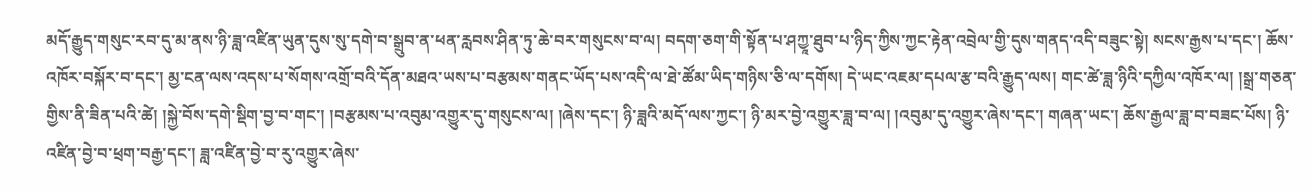མདོ་རྒྱུད་གསུང་རབ་དུ་མ་ནས་ཉི་ཟླ་འཛིན་ཡུན་དུས་སུ་དགེ་བ་སྒྲུབ་ན་ཕན་རླབས་ཤིན་ཏུ་ཆེ་བར་གསུངས་བ་ལ། བདག་ཅག་གི་སྟོན་པ་ཤཀྱཱ་ཐུབ་པ་ཉིད་ཀྱིས་ཀྱང་རྟེན་འབྲེལ་གྱི་དུས་གནད་འདི་བཟུང་སྟེ། སངས་རྒྱས་པ་དང་། ཆོས་འཁོར་བསྐོར་བ་དང་། མྱ་ངན་ལས་འདས་པ་སོགས་འགྲོ་བའི་དོན་མཐའ་ཡས་པ་བརྩམས་གནང་ཡོད་པས་འདི་ལ་ཐེ་ཚོམ་ཡིད་གཉིས་ཅི་ལ་དགོས། དེ་ཡང་འཇམ་དཔལ་རྩ་བའི་རྒྱུད་ལས། གང་ཚེ་ཟླ་ཉིའི་དཀྱིལ་འཁོར་ལ། །སྒྲ་གཅན་གྱིས་ནི་ཟིན་པའི་ཚེ། །སྐྱེ་བོས་དགེ་སྡིག་བྱ་བ་གང་། །བརྩམས་པ་འབུམ་འགྱུར་དུ་གསུངས་ལ། །ཞེས་དང་། ཉི་ཟླའི་མདོ་ལས་ཀྱང་། ཉི་མར་བྱེ་འགྱུར་ཟླ་བ་ལ། །འབུམ་དུ་འགྱུར་ཞེས་དང་། གཞན་ཡང་། ཆོས་རྒྱལ་ཟླ་བ་བཟང་པོས། ཉི་འཛིན་བྱེ་བ་ཕྲག་བརྒྱ་དང་། ཟླ་འཛིན་བྱེ་བ་རུ་འགྱུར་ཞེས་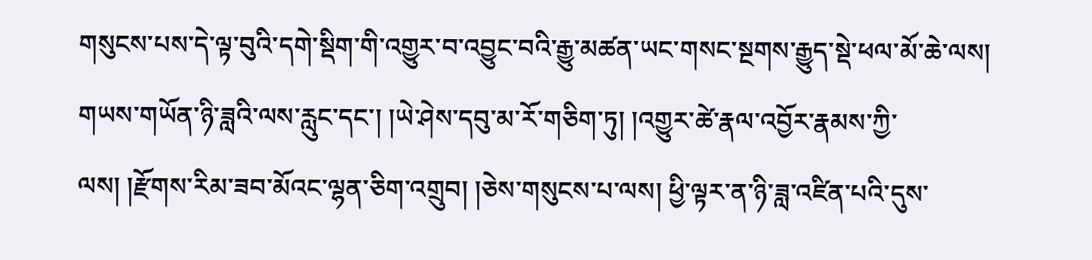གསུངས་པས་དེ་ལྟ་བུའི་དགེ་སྡིག་གི་འགྱུར་བ་འབྱུང་བའི་རྒྱུ་མཚན་ཡང་གསང་སྔགས་རྒྱུད་སྡེ་ཕལ་མོ་ཆེ་ལས། གཡས་གཡོན་ཉི་ཟླའི་ལས་རླུང་དང་། །ཡེ་ཤེས་དབུ་མ་རོ་གཅིག་ཏུ། །འགྱུར་ཚེ་རྣལ་འབྱོར་རྣམས་ཀྱི་ལས། །རྫོགས་རིམ་ཟབ་མོའང་ལྷན་ཅིག་འགྲུབ། །ཅེས་གསུངས་པ་ལས། ཕྱི་ལྟར་ན་ཉི་ཟླ་འཛིན་པའི་དུས་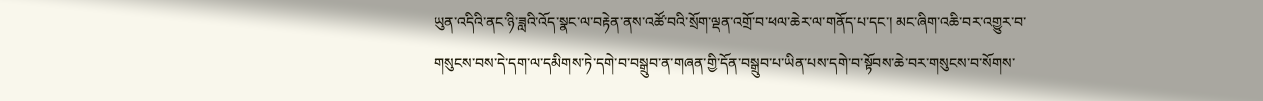ཡུན་འདིའི་ནང་ཉི་ཟླའི་འོད་སྣང་ལ་བརྟེན་ནས་འཚོ་བའི་སྲོག་ལྡན་འགྲོ་བ་ཕལ་ཆེར་ལ་གནོད་པ་དང་། མང་ཞིག་འཆི་བར་འགྱུར་བ་གསུངས་བས་དེ་དག་ལ་དམིགས་ཏེ་དགེ་བ་བསྒྲུབ་ན་གཞན་གྱི་དོན་བསྒྲུབ་པ་ཡིན་པས་དགེ་བ་སྟོབས་ཆེ་བར་གསུངས་བ་སོགས་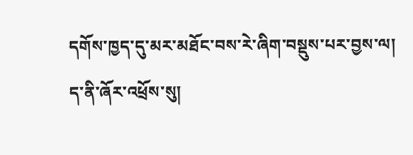དགོས་ཁྱད་དུ་མར་མཐོང་བས་རེ་ཞིག་བསྡུས་པར་བྱས་ལ།
ད་ནི་ཞོར་འཕྲོས་སུ།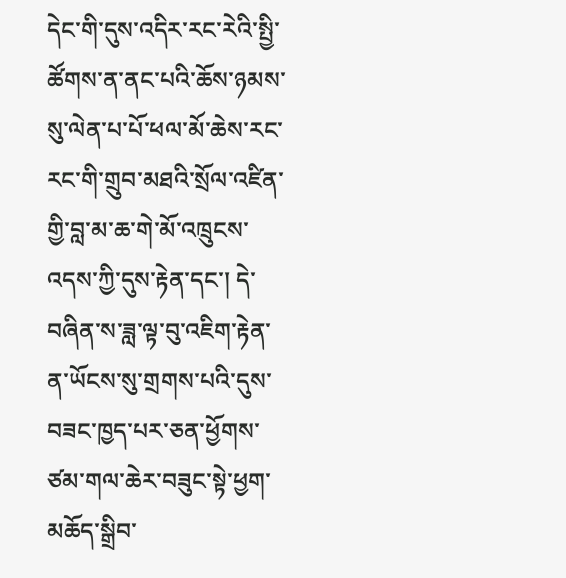དེང་གི་དུས་འདིར་རང་རེའི་སྤྱི་ཚོགས་ན་ནང་པའི་ཆོས་ཉམས་སུ་ལེན་པ་པོ་ཕལ་མོ་ཆེས་རང་རང་གི་གྲུབ་མཐའི་སྲོལ་འཛིན་གྱི་བླ་མ་ཆ་གེ་མོ་འཁྲུངས་འདས་ཀྱི་དུས་རྟེན་དང་། དེ་བཞིན་ས་ཟླ་ལྟ་བུ་འཇིག་རྟེན་ན་ཡོངས་སུ་གྲགས་པའི་དུས་བཟང་ཁྱད་པར་ཅན་ཕྱོགས་ཙམ་གལ་ཆེར་བཟུང་སྟེ་ཕྱག་མཆོད་སྒྲིབ་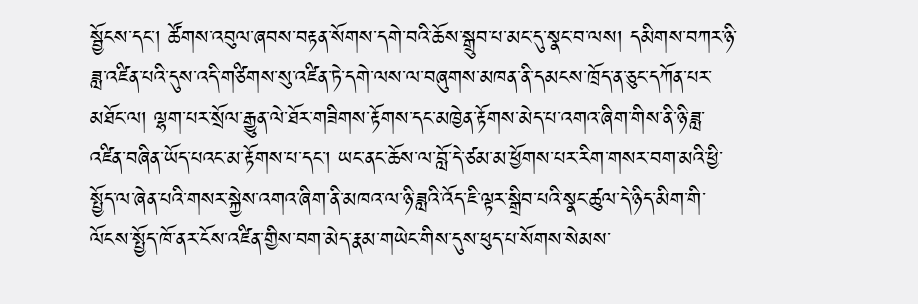སྦྱོངས་དང་། ཚོགས་འབུལ་ཞབས་བརྟན་སོགས་དགེ་བའི་ཆོས་སྒྲུབ་པ་མང་དུ་སྣང་བ་ལས། དམིགས་བཀར་ཉི་ཟླ་འཛིན་པའི་དུས་འདི་གཙིགས་སུ་འཛིན་ཏེ་དགེ་ལས་ལ་བཞུགས་མཁན་ནི་དམངས་ཁྲོད་ན་ཅུང་དཀོན་པར་མཐོང་ལ། ལྷག་པར་སྲོལ་རྒྱུན་ལེ་ཐོར་གཟིགས་རྟོགས་དང་མཁྱེན་རྟོགས་མེད་པ་འགའ་ཞིག་གིས་ནི་ཉི་ཟླ་འཛིན་བཞིན་ཡོད་པའང་མ་རྟོགས་པ་དང་། ཡང་ནང་ཆོས་ལ་བློ་དེ་ཙམ་མ་ཕྱོགས་པར་རིག་གསར་བག་མའི་ཕྱི་སྤྱོད་ལ་ཞེན་པའི་གསར་སྐྱེས་འགའ་ཞིག་ནི་མཁའ་ལ་ཉི་ཟླའི་འོད་ཇི་ལྟར་སྒྲིབ་པའི་སྣང་ཚུལ་དེ་ཉིད་མིག་གི་ལོངས་སྤྱོད་ཁོ་ནར་ངོས་འཛིན་གྱིས་བག་མེད་རྣམ་གཡེང་གིས་དུས་ཕུད་པ་སོགས་སེམས་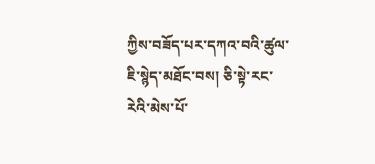ཀྱིས་བཟོད་པར་དཀའ་བའི་ཚུལ་ཇི་སྙེད་མཐོང་བས། ཅི་སྟེ་རང་རེའི་མེས་པོ་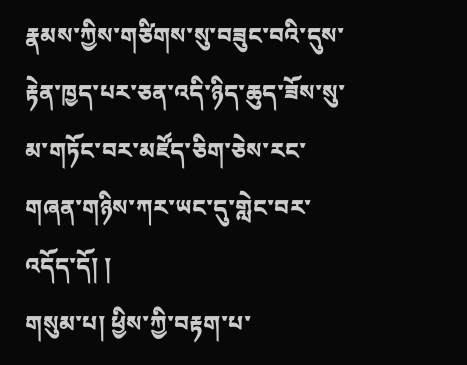རྣམས་ཀྱིས་གཙིགས་སུ་བཟུང་བའི་དུས་རྟེན་ཁྱད་པར་ཅན་འདི་ཉིད་ཆུད་ཟོས་སུ་མ་གཏོང་བར་མཛོད་ཅིག་ཅེས་རང་གཞན་གཉིས་ཀར་ཡང་དུ་གླེང་བར་འདོད་དོ། །
གསུམ་པ། ཕྱིས་ཀྱི་བརྟག་པ་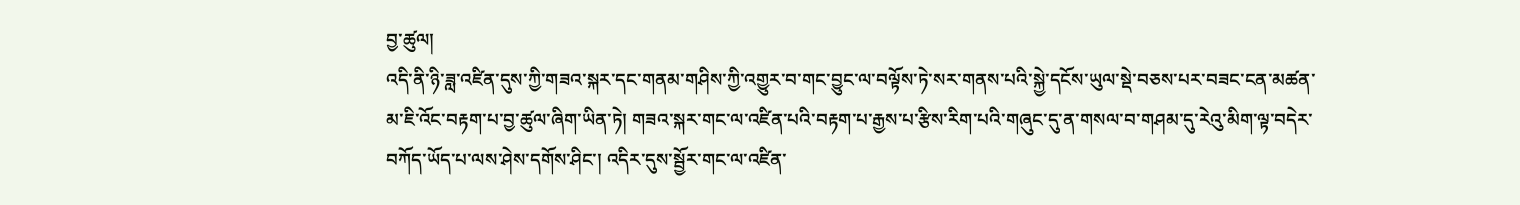བྱ་ཚུལ།
འདི་ནི་ཉི་ཟླ་འཛིན་དུས་ཀྱི་གཟའ་སྐར་དང་གནམ་གཤིས་ཀྱི་འགྱུར་བ་གང་བྱུང་ལ་བལྟོས་ཏེ་སར་གནས་པའི་སྐྱེ་དངོས་ཡུལ་སྡེ་བཅས་པར་བཟང་ངན་མཚན་མ་ཇི་འོང་བརྟག་པ་བྱ་ཚུལ་ཞིག་ཡིན་ཏེ། གཟའ་སྐར་གང་ལ་འཛིན་པའི་བརྟག་པ་རྒྱས་པ་རྩིས་རིག་པའི་གཞུང་དུ་ན་གསལ་བ་གཤམ་དུ་རེའུ་མིག་ལྟ་བདེར་བཀོད་ཡོད་པ་ལས་ཤེས་དགོས་ཤིང་། འདིར་དུས་སྦྱོར་གང་ལ་འཛིན་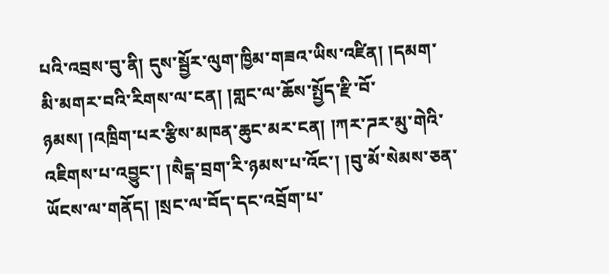པའི་འབྲས་བུ་ནི། དུས་སྦྱོར་ལུག་ཁྱིམ་གཟའ་ཡིས་འཛིན། །དམག་མི་མགར་བའི་རིགས་ལ་ངན། །གླང་ལ་ཆོས་སྤྱོད་རྫི་བོ་ཉམས། །འཁྲིག་པར་རྩིས་མཁན་ཆུང་མར་ངན། །ཀར་ཌར་མུ་གེའི་འཇིགས་པ་འབྱུང་། །སཻངྒ་བྲག་རི་ཉམས་པ་འོང་། །བུ་མོ་སེམས་ཅན་ཡོངས་ལ་གནོད། །སྲང་ལ་བོད་དང་འབྲོག་པ་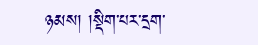ཉམས། །སྡིག་པར་དྲག་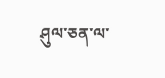ཤུལ་ཅན་ལ་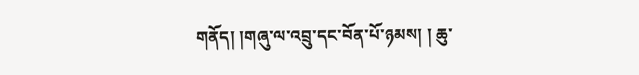གནོད། །གཞུ་ལ་འབྲུ་དང་བོན་པོ་ཉམས། ། ཆུ་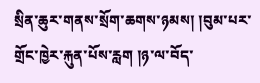སྲིན་ཆུར་གནས་སྲོག་ཆགས་ཉམས། །བུམ་པར་གྲོང་ཁྱེར་རྐུན་པོས་རླག །ཉ་ལ་བོད་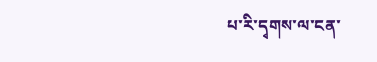པ་རི་དྭགས་ལ་ངན་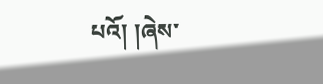པའོ། །ཞེས་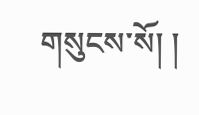གསུངས་སོ། །